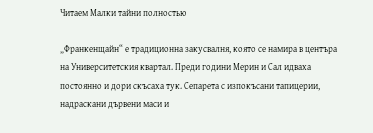Читаем Малки тайни полностью

„Франкенщайн“ е традиционна закусвалня, която се намира в центъра на Университетския квартал. Преди години Мерин и Сал идваха постоянно и дори скъсаха тук. Сепарета с изпокъсани тапицерии, надраскани дървени маси и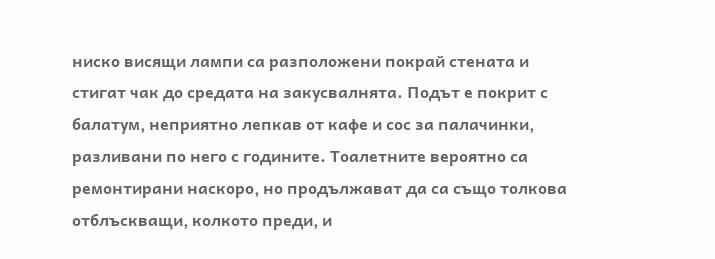ниско висящи лампи са разположени покрай стената и стигат чак до средата на закусвалнята. Подът е покрит с балатум, неприятно лепкав от кафе и сос за палачинки, разливани по него с годините. Тоалетните вероятно са ремонтирани наскоро, но продължават да са също толкова отблъскващи, колкото преди, и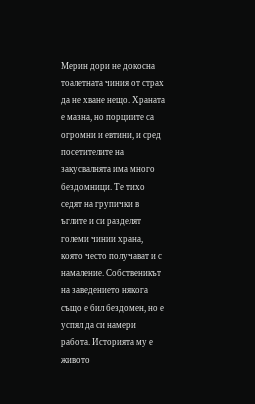Мерин дори не докосна тоалетната чиния от страх да не хване нещо. Храната е мазна, но порциите са огромни и евтини, и сред посетителите на закусвалнята има много бездомници. Те тихо седят на групички в ъглите и си разделят големи чинии храна, която често получават и с намаление. Собственикът на заведението някога също е бил бездомен, но е успял да си намери работа. Историята му е живото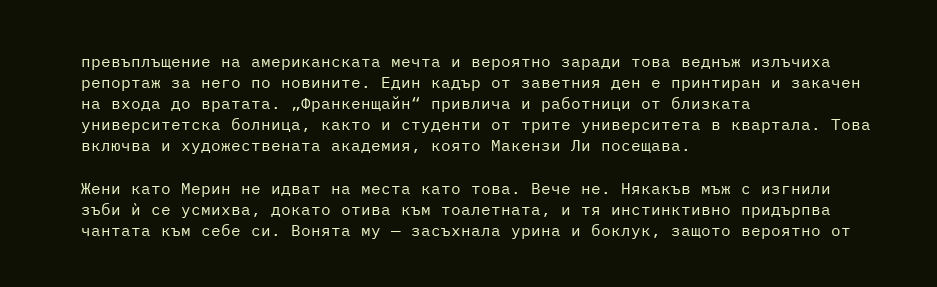превъплъщение на американската мечта и вероятно заради това веднъж излъчиха репортаж за него по новините. Един кадър от заветния ден е принтиран и закачен на входа до вратата. „Франкенщайн“ привлича и работници от близката университетска болница, както и студенти от трите университета в квартала. Това включва и художествената академия, която Макензи Ли посещава.

Жени като Мерин не идват на места като това. Вече не. Някакъв мъж с изгнили зъби ѝ се усмихва, докато отива към тоалетната, и тя инстинктивно придърпва чантата към себе си. Вонята му — засъхнала урина и боклук, защото вероятно от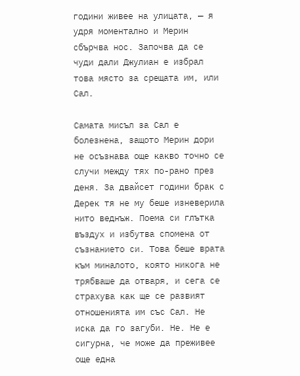години живее на улицата, — я удря моментално и Мерин сбърчва нос. Започва да се чуди дали Джулиан е избрал това място за срещата им, или Сал.

Самата мисъл за Сал е болезнена, защото Мерин дори не осъзнава още какво точно се случи между тях по-рано през деня. За двайсет години брак с Дерек тя не му беше изневерила нито веднъж. Поема си глътка въздух и избутва спомена от съзнанието си. Това беше врата към миналото, която никога не трябваше да отваря, и сега се страхува как ще се развият отношенията им със Сал. Не иска да го загуби. Не. Не е сигурна, че може да преживее още една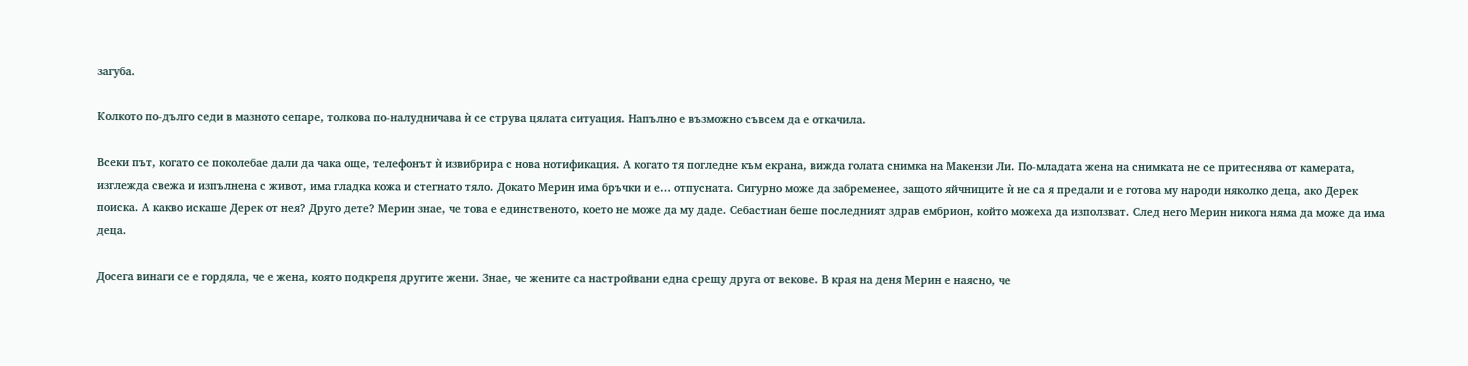загуба.

Колкото по-дълго седи в мазното сепаре, толкова по-налудничава ѝ се струва цялата ситуация. Напълно е възможно съвсем да е откачила.

Всеки път, когато се поколебае дали да чака още, телефонът ѝ извибрира с нова нотификация. А когато тя погледне към екрана, вижда голата снимка на Макензи Ли. По-младата жена на снимката не се притеснява от камерата, изглежда свежа и изпълнена с живот, има гладка кожа и стегнато тяло. Докато Мерин има бръчки и е… отпусната. Сигурно може да забременее, защото яйчниците ѝ не са я предали и е готова му народи няколко деца, ако Дерек поиска. А какво искаше Дерек от нея? Друго дете? Мерин знае, че това е единственото, което не може да му даде. Себастиан беше последният здрав ембрион, който можеха да използват. След него Мерин никога няма да може да има деца.

Досега винаги се е гордяла, че е жена, която подкрепя другите жени. Знае, че жените са настройвани една срещу друга от векове. В края на деня Мерин е наясно, че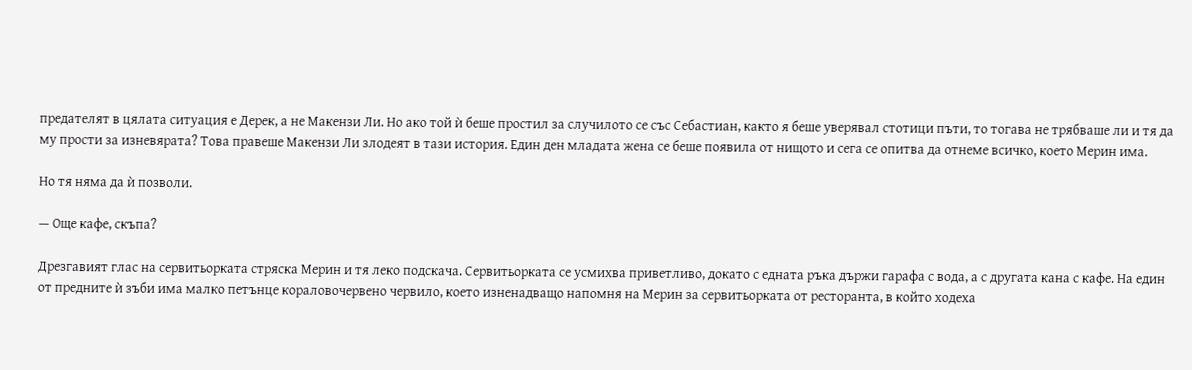предателят в цялата ситуация е Дерек, а не Макензи Ли. Но ако той ѝ беше простил за случилото се със Себастиан, както я беше уверявал стотици пъти, то тогава не трябваше ли и тя да му прости за изневярата? Това правеше Макензи Ли злодеят в тази история. Един ден младата жена се беше появила от нищото и сега се опитва да отнеме всичко, което Мерин има.

Но тя няма да ѝ позволи.

— Още кафе, скъпа?

Дрезгавият глас на сервитьорката стряска Мерин и тя леко подскача. Сервитьорката се усмихва приветливо, докато с едната ръка държи гарафа с вода, а с другата кана с кафе. На един от предните ѝ зъби има малко петънце кораловочервено червило, което изненадващо напомня на Мерин за сервитьорката от ресторанта, в който ходеха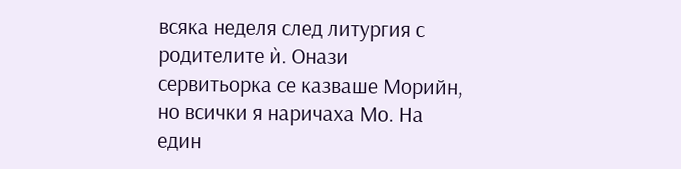всяка неделя след литургия с родителите ѝ. Онази сервитьорка се казваше Морийн, но всички я наричаха Мо. На един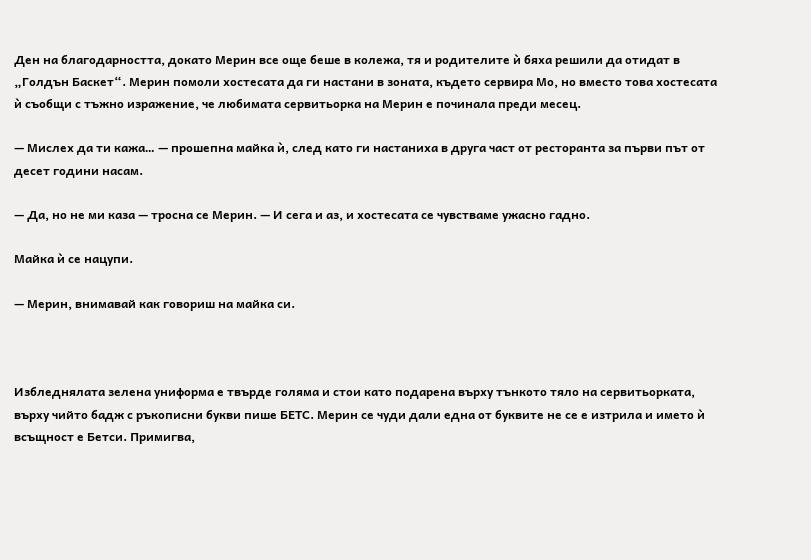Ден на благодарността, докато Мерин все още беше в колежа, тя и родителите ѝ бяха решили да отидат в „Голдън Баскет“. Мерин помоли хостесата да ги настани в зоната, където сервира Мо, но вместо това хостесата ѝ съобщи с тъжно изражение, че любимата сервитьорка на Мерин е починала преди месец.

— Мислех да ти кажа… — прошепна майка ѝ, след като ги настаниха в друга част от ресторанта за първи път от десет години насам.

— Да, но не ми каза — тросна се Мерин. — И сега и аз, и хостесата се чувстваме ужасно гадно.

Майка ѝ се нацупи.

— Мерин, внимавай как говориш на майка си.



Избледнялата зелена униформа е твърде голяма и стои като подарена върху тънкото тяло на сервитьорката, върху чийто бадж с ръкописни букви пише БЕТС. Мерин се чуди дали една от буквите не се е изтрила и името ѝ всъщност е Бетси. Примигва,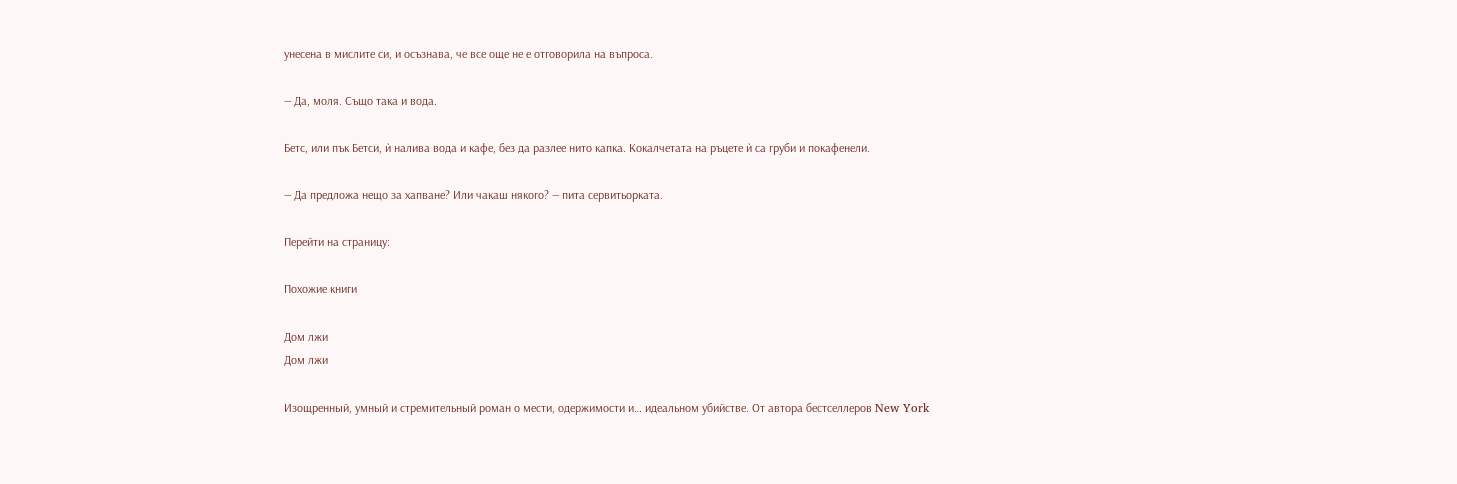унесена в мислите си, и осъзнава, че все още не е отговорила на въпроса.

— Да, моля. Също така и вода.

Бетс, или пък Бетси, ѝ налива вода и кафе, без да разлее нито капка. Кокалчетата на ръцете ѝ са груби и покафенели.

— Да предложа нещо за хапване? Или чакаш някого? — пита сервитьорката.

Перейти на страницу:

Похожие книги

Дом лжи
Дом лжи

Изощренный, умный и стремительный роман о мести, одержимости и… идеальном убийстве. От автора бестселлеров New York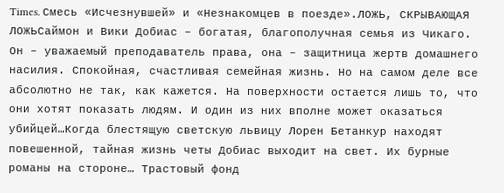Times. Смесь «Исчезнувшей» и «Незнакомцев в поезде».ЛОЖЬ, СКРЫВАЮЩАЯ ЛОЖЬСаймон и Вики Добиас – богатая, благополучная семья из Чикаго. Он – уважаемый преподаватель права, она – защитница жертв домашнего насилия. Спокойная, счастливая семейная жизнь. Но на самом деле все абсолютно не так, как кажется. На поверхности остается лишь то, что они хотят показать людям. И один из них вполне может оказаться убийцей…Когда блестящую светскую львицу Лорен Бетанкур находят повешенной, тайная жизнь четы Добиас выходит на свет. Их бурные романы на стороне… Трастовый фонд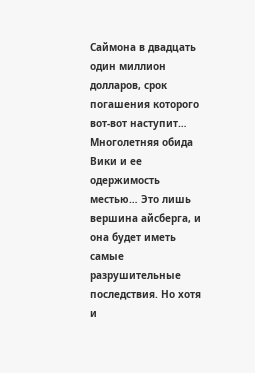Саймона в двадцать один миллион долларов, срок погашения которого вот-вот наступит… Многолетняя обида Вики и ее одержимость местью… Это лишь вершина айсберга, и она будет иметь самые разрушительные последствия. Но хотя и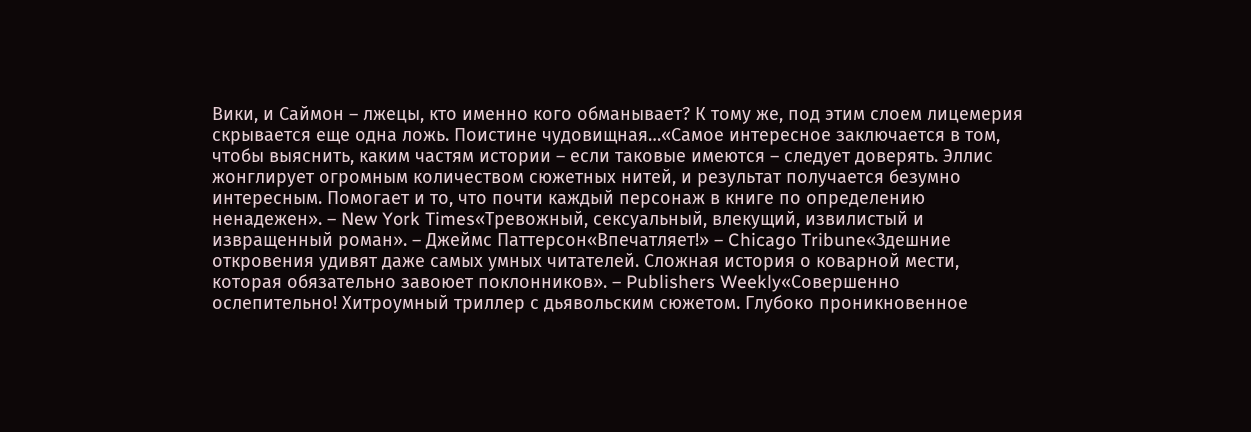Вики, и Саймон – лжецы, кто именно кого обманывает? К тому же, под этим слоем лицемерия скрывается еще одна ложь. Поистине чудовищная…«Самое интересное заключается в том, чтобы выяснить, каким частям истории – если таковые имеются – следует доверять. Эллис жонглирует огромным количеством сюжетных нитей, и результат получается безумно интересным. Помогает и то, что почти каждый персонаж в книге по определению ненадежен». – New York Times«Тревожный, сексуальный, влекущий, извилистый и извращенный роман». – Джеймс Паттерсон«Впечатляет!» – Chicago Tribune«Здешние откровения удивят даже самых умных читателей. Сложная история о коварной мести, которая обязательно завоюет поклонников». – Publishers Weekly«Совершенно ослепительно! Хитроумный триллер с дьявольским сюжетом. Глубоко проникновенное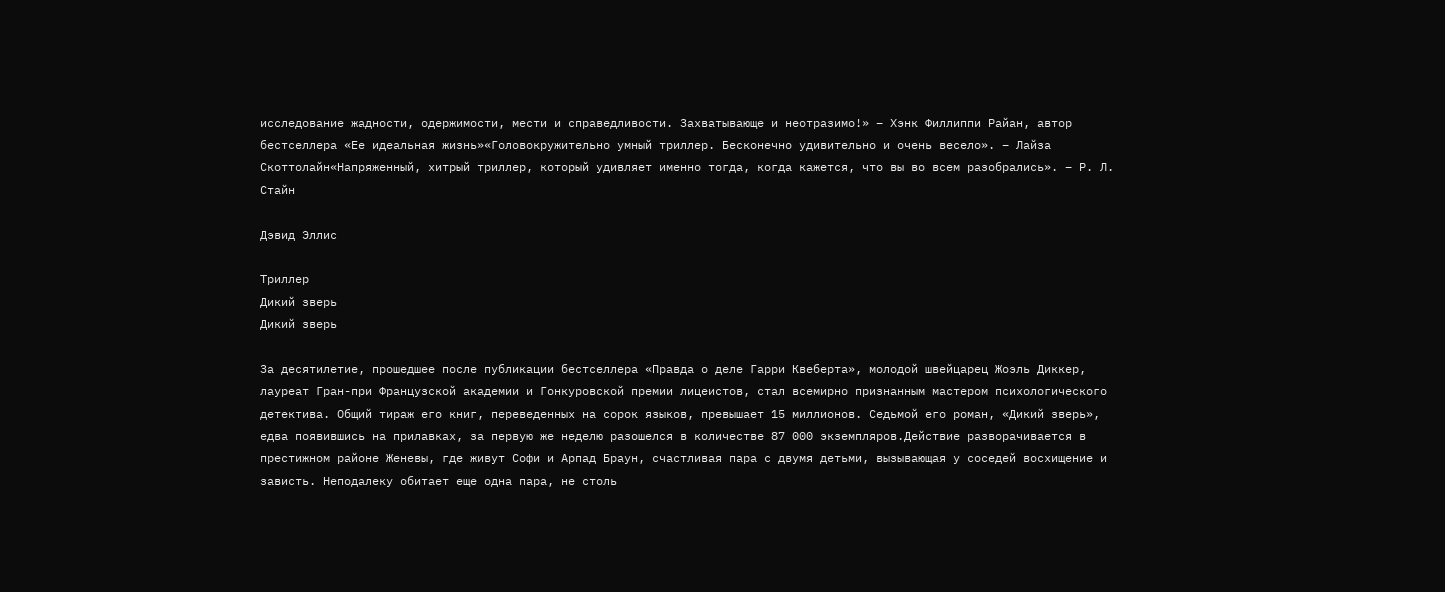исследование жадности, одержимости, мести и справедливости. Захватывающе и неотразимо!» – Хэнк Филлиппи Райан, автор бестселлера «Ее идеальная жизнь»«Головокружительно умный триллер. Бесконечно удивительно и очень весело». – Лайза Скоттолайн«Напряженный, хитрый триллер, который удивляет именно тогда, когда кажется, что вы во всем разобрались». – Р. Л. Стайн

Дэвид Эллис

Триллер
Дикий зверь
Дикий зверь

За десятилетие, прошедшее после публикации бестселлера «Правда о деле Гарри Квеберта», молодой швейцарец Жоэль Диккер, лауреат Гран-при Французской академии и Гонкуровской премии лицеистов, стал всемирно признанным мастером психологического детектива. Общий тираж его книг, переведенных на сорок языков, превышает 15 миллионов. Седьмой его роман, «Дикий зверь», едва появившись на прилавках, за первую же неделю разошелся в количестве 87 000 экземпляров.Действие разворачивается в престижном районе Женевы, где живут Софи и Арпад Браун, счастливая пара с двумя детьми, вызывающая у соседей восхищение и зависть. Неподалеку обитает еще одна пара, не столь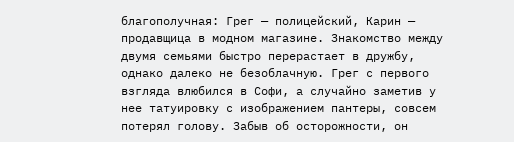благополучная: Грег — полицейский, Карин — продавщица в модном магазине. Знакомство между двумя семьями быстро перерастает в дружбу, однако далеко не безоблачную. Грег с первого взгляда влюбился в Софи, а случайно заметив у нее татуировку с изображением пантеры, совсем потерял голову. Забыв об осторожности, он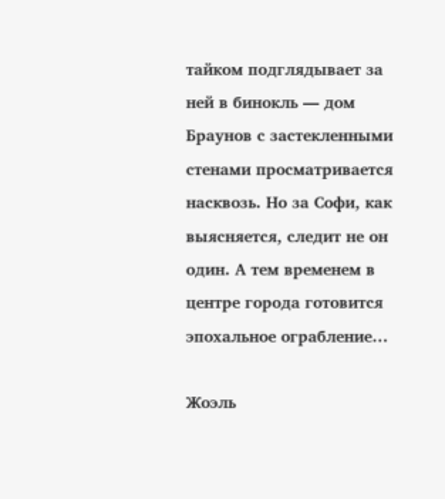тайком подглядывает за ней в бинокль — дом Браунов с застекленными стенами просматривается насквозь. Но за Софи, как выясняется, следит не он один. А тем временем в центре города готовится эпохальное ограбление…

Жоэль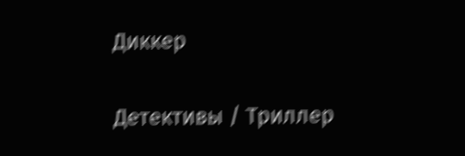Диккер

Детективы / Триллер